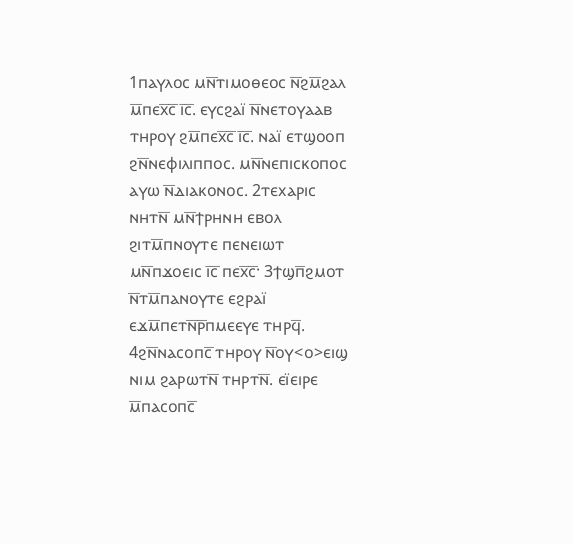1ⲡⲁⲩⲗⲟⲥ ⲙⲛ̅ⲧⲓⲙⲟⲑⲉⲟⲥ ⲛ̅ϩⲙ̅ϩⲁⲗ ⲙ̅ⲡⲉⲭ̅ⲥ̅ ⲓ̅ⲥ̅. ⲉⲩⲥϩⲁⲓ̈ ⲛ̅ⲛⲉⲧⲟⲩⲁⲁⲃ ⲧⲏⲣⲟⲩ ϩⲙ̅ⲡⲉⲭ̅ⲥ̅ ⲓ̅ⲥ̅. ⲛⲁⲓ̈ ⲉⲧϣⲟⲟⲡ ϩⲛ̅ⲛⲉⲫⲓⲗⲓⲡⲡⲟⲥ. ⲙⲛ̅ⲛⲉⲡⲓⲥⲕⲟⲡⲟⲥ ⲁⲩⲱ ⲛ̅ⲇⲓⲁⲕⲟⲛⲟⲥ. 2ⲧⲉⲭⲁⲣⲓⲥ ⲛⲏⲧⲛ̅ ⲙⲛ̅ϯⲣⲏⲛⲏ ⲉⲃⲟⲗ ϩⲓⲧⲙ̅ⲡⲛⲟⲩⲧⲉ ⲡⲉⲛⲉⲓⲱⲧ ⲙⲛ̅ⲡϫⲟⲉⲓⲥ ⲓ̅ⲥ̅ ⲡⲉⲭ̅ⲥ̅· 3ϯϣⲡ̅ϩⲙⲟⲧ ⲛ̅ⲧⲙ̅ⲡⲁⲛⲟⲩⲧⲉ ⲉϩⲣⲁⲓ̈ ⲉϫⲙ̅ⲡⲉⲧⲛ̅ⲣ̅ⲡⲙⲉⲉⲩⲉ ⲧⲏⲣϥ̅. 4ϩⲛ̅ⲛⲁⲥⲟⲡⲥ̅ ⲧⲏⲣⲟⲩ ⲛ̅ⲟⲩ<ⲟ>ⲉⲓϣ ⲛⲓⲙ ϩⲁⲣⲱⲧⲛ̅ ⲧⲏⲣⲧⲛ̅. ⲉⲓ̈ⲉⲓⲣⲉ ⲙ̅ⲡⲁⲥⲟⲡⲥ̅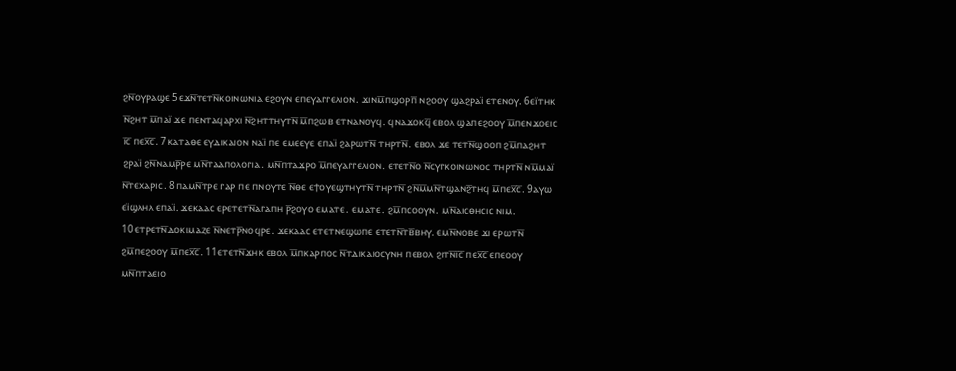ϩⲛ̅ⲟⲩⲣⲁϣⲉ 5ⲉϫⲛ̅ⲧⲉⲧⲛ̅ⲕⲟⲓⲛⲱⲛⲓⲁ ⲉϩⲟⲩⲛ ⲉⲡⲉⲩⲁⲅⲅⲉⲗⲓⲟⲛ. ϫⲓⲛⲙ̅ⲡϣⲟⲣⲡ̅ ⲛϩⲟⲟⲩ ϣⲁϩⲣⲁⲓ̈ ⲉⲧⲉⲛⲟⲩ. 6ⲉⲓ̈ⲧⲏⲕ ⲛ̅ϩⲏⲧ ⲙ̅ⲡⲁⲓ̈ ϫⲉ ⲡⲉⲛⲧⲁϥⲁⲣⲭⲓ ⲛ̅ϩⲏⲧⲧⲏⲩⲧⲛ̅ ⲙ̅ⲡϩⲱⲃ ⲉⲧⲛⲁⲛⲟⲩϥ. ϥⲛⲁϫⲟⲕϥ̅ ⲉⲃⲟⲗ ϣⲁⲡⲉϩⲟⲟⲩ ⲙ̅ⲡⲉⲛϫⲟⲉⲓⲥ ⲓ̅ⲥ̅ ⲡⲉⲭ̅ⲥ̅. 7ⲕⲁⲧⲁⲑⲉ ⲉⲩⲇⲓⲕⲁⲓⲟⲛ ⲛⲁⲓ̈ ⲡⲉ ⲉⲙⲉⲉⲩⲉ ⲉⲡⲁⲓ̈ ϩⲁⲣⲱⲧⲛ̅ ⲧⲏⲣⲧⲛ̅. ⲉⲃⲟⲗ ϫⲉ ⲧⲉⲧⲛ̅ϣⲟⲟⲡ ϩⲙ̅ⲡⲁϩⲏⲧ ϩⲣⲁⲓ̈ ϩⲛ̅ⲛⲁⲙⲣ̅ⲣⲉ ⲙⲛ̅ⲧⲁⲁⲡⲟⲗⲟⲅⲓⲁ. ⲙⲛ̅ⲡⲧⲁϫⲣⲟ ⲙ̅ⲡⲉⲩⲁⲅⲅⲉⲗⲓⲟⲛ. ⲉⲧⲉⲧⲛ̅ⲟ ⲛ̅ⲥⲩⲅⲕⲟⲓⲛⲱⲛⲟⲥ ⲧⲏⲣⲧⲛ̅ ⲛⲙ̅ⲙⲁⲓ̈ ⲛ̅ⲧⲉⲭⲁⲣⲓⲥ. 8ⲡⲁⲙⲛ̅ⲧⲣⲉ ⲅⲁⲣ ⲡⲉ ⲡⲛⲟⲩⲧⲉ ⲛ̅ⲑⲉ ⲉϯⲟⲩⲉϣⲧⲏⲩⲧⲛ̅ ⲧⲏⲣⲧⲛ̅ ϩⲛ̅ⲙ̅ⲙⲛ̅ⲧϣⲁⲛϩ̅ⲧⲏϥ ⲙ̅ⲡⲉⲭ̅ⲥ̅. 9ⲁⲩⲱ ⲉⲓ̈ϣⲗⲏⲗ ⲉⲡⲁⲓ̈. ϫⲉⲕⲁⲁⲥ ⲉⲣⲉⲧⲉⲧⲛ̅ⲁⲅⲁⲡⲏ ⲣ̅ϩⲟⲩⲟ ⲉⲙⲁⲧⲉ. ⲉⲙⲁⲧⲉ. ϩⲙ̅ⲡⲥⲟⲟⲩⲛ. ⲙⲛ̅ⲁⲓⲥⲑⲏⲥⲓⲥ ⲛⲓⲙ. 10ⲉⲧⲣⲉⲧⲛ̅ⲇⲟⲕⲓⲙⲁⲍⲉ ⲛ̅ⲛⲉⲧⲣ̅ⲛⲟϥⲣⲉ. ϫⲉⲕⲁⲁⲥ ⲉⲧⲉⲧⲛⲉϣⲱⲡⲉ ⲉⲧⲉⲧⲛ̅ⲧⲃ̅ⲃⲏⲩ. ⲉⲙⲛ̅ⲛⲟⲃⲉ ϫⲓ ⲉⲣⲱⲧⲛ̅ ϩⲙ̅ⲡⲉϩⲟⲟⲩ ⲙ̅ⲡⲉⲭ̅ⲥ̅. 11ⲉⲧⲉⲧⲛ̅ϫⲏⲕ ⲉⲃⲟⲗ ⲙ̅ⲡⲕⲁⲣⲡⲟⲥ ⲛ̅ⲧⲇⲓⲕⲁⲓⲟⲥⲩⲛⲏ ⲡⲉⲃⲟⲗ ϩⲓⲧⲛ̅ⲓ̅ⲥ̅ ⲡⲉⲭ̅ⲥ̅ ⲉⲡⲉⲟⲟⲩ ⲙⲛ̅ⲡⲧⲁⲉⲓⲟ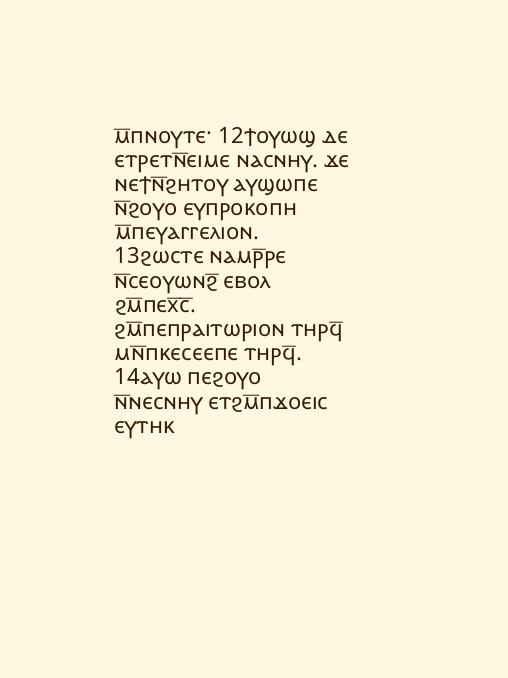ⲙ̅ⲡⲛⲟⲩⲧⲉ· 12ϯⲟⲩⲱϣ ⲇⲉ ⲉⲧⲣⲉⲧⲛ̅ⲉⲓⲙⲉ ⲛⲁⲥⲛⲏⲩ. ϫⲉ ⲛⲉϯⲛ̅ϩⲏⲧⲟⲩ ⲁⲩϣⲱⲡⲉ ⲛ̅ϩⲟⲩⲟ ⲉⲩⲡⲣⲟⲕⲟⲡⲏ ⲙ̅ⲡⲉⲩⲁⲅⲅⲉⲗⲓⲟⲛ. 13ϩⲱⲥⲧⲉ ⲛⲁⲙⲣ̅ⲣⲉ ⲛ̅ⲥⲉⲟⲩⲱⲛϩ̅ ⲉⲃⲟⲗ ϩⲙ̅ⲡⲉⲭ̅ⲥ̅. ϩⲙ̅ⲡⲉⲡⲣⲁⲓⲧⲱⲣⲓⲟⲛ ⲧⲏⲣϥ̅ ⲙⲛ̅ⲡⲕⲉⲥⲉⲉⲡⲉ ⲧⲏⲣϥ̅. 14ⲁⲩⲱ ⲡⲉϩⲟⲩⲟ ⲛ̅ⲛⲉⲥⲛⲏⲩ ⲉⲧϩⲙ̅ⲡϫⲟⲉⲓⲥ ⲉⲩⲧⲏⲕ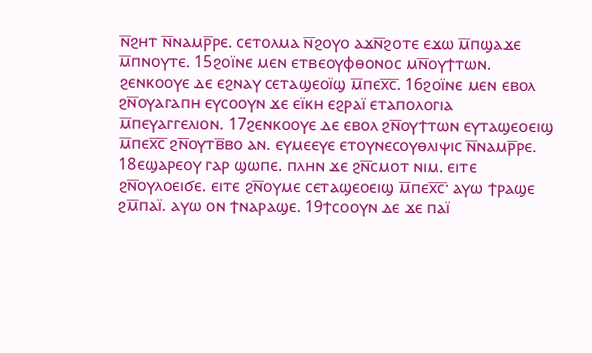ⲛ̅ϩⲏⲧ ⲛ̅ⲛⲁⲙⲣ̅ⲣⲉ. ⲥⲉⲧⲟⲗⲙⲁ ⲛ̅ϩⲟⲩⲟ ⲁϫⲛ̅ϩⲟⲧⲉ ⲉϫⲱ ⲙ̅ⲡϣⲁϫⲉ ⲙ̅ⲡⲛⲟⲩⲧⲉ. 15ϩⲟⲓ̈ⲛⲉ ⲙⲉⲛ ⲉⲧⲃⲉⲟⲩⲫⲑⲟⲛⲟⲥ ⲙⲛ̅ⲟⲩϯⲧⲱⲛ. ϩⲉⲛⲕⲟⲟⲩⲉ ⲇⲉ ⲉϩⲛⲁⲩ ⲥⲉⲧⲁϣⲉⲟⲓ̈ϣ ⲙ̅ⲡⲉⲭ̅ⲥ̅. 16ϩⲟⲓ̈ⲛⲉ ⲙⲉⲛ ⲉⲃⲟⲗ ϩⲛ̅ⲟⲩⲁⲅⲁⲡⲏ ⲉⲩⲥⲟⲟⲩⲛ ϫⲉ ⲉⲓ̈ⲕⲏ ⲉϩⲣⲁⲓ̈ ⲉⲧⲁⲡⲟⲗⲟⲅⲓⲁ ⲙ̅ⲡⲉⲩⲁⲅⲅⲉⲗⲓⲟⲛ. 17ϩⲉⲛⲕⲟⲟⲩⲉ ⲇⲉ ⲉⲃⲟⲗ ϩⲛ̅ⲟⲩϯⲧⲱⲛ ⲉⲩⲧⲁϣⲉⲟⲉⲓϣ ⲙ̅ⲡⲉⲭ̅ⲥ̅ ϩⲛ̅ⲟⲩⲧⲃ̅ⲃⲟ ⲁⲛ. ⲉⲩⲙⲉⲉⲩⲉ ⲉⲧⲟⲩⲛⲉⲥⲟⲩⲑⲗⲓⲯⲓⲥ ⲛ̅ⲛⲁⲙⲣ̅ⲣⲉ. 18ⲉϣⲁⲣⲉⲟⲩ ⲅⲁⲣ ϣⲱⲡⲉ. ⲡⲗⲏⲛ ϫⲉ ϩⲛ̅ⲥⲙⲟⲧ ⲛⲓⲙ. ⲉⲓⲧⲉ ϩⲛ̅ⲟⲩⲗⲟⲉⲓϭⲉ. ⲉⲓⲧⲉ ϩⲛ̅ⲟⲩⲙⲉ ⲥⲉⲧⲁϣⲉⲟⲉⲓϣ ⲙ̅ⲡⲉⲭ̅ⲥ̅· ⲁⲩⲱ ϯⲣⲁϣⲉ ϩⲙ̅ⲡⲁⲓ̈. ⲁⲩⲱ ⲟⲛ ϯⲛⲁⲣⲁϣⲉ. 19ϯⲥⲟⲟⲩⲛ ⲇⲉ ϫⲉ ⲡⲁⲓ̈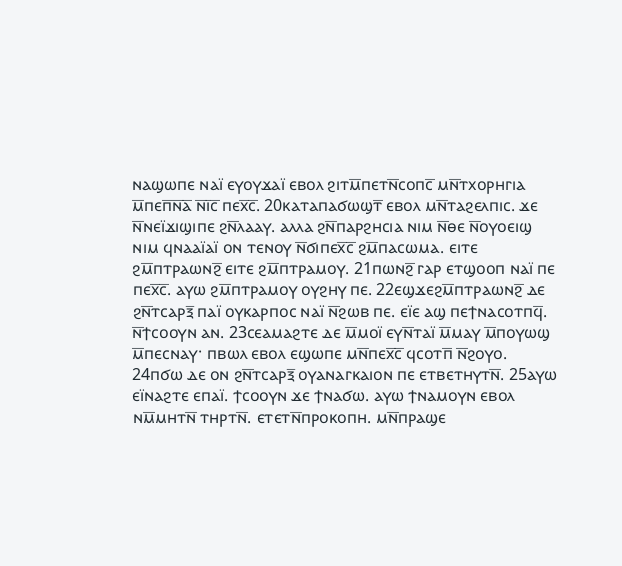ⲛⲁϣⲱⲡⲉ ⲛⲁⲓ̈ ⲉⲩⲟⲩϫⲁⲓ̈ ⲉⲃⲟⲗ ϩⲓⲧⲙ̅ⲡⲉⲧⲛ̅ⲥⲟⲡⲥ̅ ⲙⲛ̅ⲧⲭⲟⲣⲏⲅⲓⲁ ⲙ̅ⲡⲉⲡ̅ⲛ̅ⲁ̅ ⲛ̅ⲓ̅ⲥ̅ ⲡⲉⲭ̅ⲥ̅. 20ⲕⲁⲧⲁⲡⲁϭⲱϣⲧ̅ ⲉⲃⲟⲗ ⲙⲛ̅ⲧⲁϩⲉⲗⲡⲓⲥ. ϫⲉ ⲛ̅ⲛⲉⲓ̈ϫⲓϣⲓⲡⲉ ϩⲛ̅ⲗⲁⲁⲩ. ⲁⲗⲗⲁ ϩⲛ̅ⲡⲁⲣϩⲏⲥⲓⲁ ⲛⲓⲙ ⲛ̅ⲑⲉ ⲛ̅ⲟⲩⲟⲉⲓϣ ⲛⲓⲙ ϥⲛⲁⲁⲓ̈ⲁⲓ̈ ⲟⲛ ⲧⲉⲛⲟⲩ ⲛ̅ϭⲓⲡⲉⲭ̅ⲥ̅ ϩⲙ̅ⲡⲁⲥⲱⲙⲁ. ⲉⲓⲧⲉ ϩⲙ̅ⲡⲧⲣⲁⲱⲛϩ̅ ⲉⲓⲧⲉ ϩⲙ̅ⲡⲧⲣⲁⲙⲟⲩ. 21ⲡⲱⲛϩ̅ ⲅⲁⲣ ⲉⲧϣⲟⲟⲡ ⲛⲁⲓ̈ ⲡⲉ ⲡⲉⲭ̅ⲥ̅. ⲁⲩⲱ ϩⲙ̅ⲡⲧⲣⲁⲙⲟⲩ ⲟⲩϩⲏⲩ ⲡⲉ. 22ⲉϣϫⲉϩⲙ̅ⲡⲧⲣⲁⲱⲛϩ̅ ⲇⲉ ϩⲛ̅ⲧⲥⲁⲣⲝ̅ ⲡⲁⲓ̈ ⲟⲩⲕⲁⲣⲡⲟⲥ ⲛⲁⲓ̈ ⲛ̅ϩⲱⲃ ⲡⲉ. ⲉⲓ̈ⲉ ⲁϣ ⲡⲉϯⲛⲁⲥⲟⲧⲡϥ̅. ⲛ̅ϯⲥⲟⲟⲩⲛ ⲁⲛ. 23ⲥⲉⲁⲙⲁϩⲧⲉ ⲇⲉ ⲙ̅ⲙⲟⲓ̈ ⲉⲩⲛ̅ⲧⲁⲓ̈ ⲙ̅ⲙⲁⲩ ⲙ̅ⲡⲟⲩⲱϣ ⲙ̅ⲡⲉⲥⲛⲁⲩ· ⲡⲃⲱⲗ ⲉⲃⲟⲗ ⲉϣⲱⲡⲉ ⲙⲛ̅ⲡⲉⲭ̅ⲥ̅ ϥⲥⲟⲧⲡ̅ ⲛ̅ϩⲟⲩⲟ. 24ⲡϭⲱ ⲇⲉ ⲟⲛ ϩⲛ̅ⲧⲥⲁⲣⲝ̅ ⲟⲩⲁⲛⲁⲅⲕⲁⲓⲟⲛ ⲡⲉ ⲉⲧⲃⲉⲧⲏⲩⲧⲛ̅. 25ⲁⲩⲱ ⲉⲓ̈ⲛⲁϩⲧⲉ ⲉⲡⲁⲓ̈. ϯⲥⲟⲟⲩⲛ ϫⲉ ϯⲛⲁϭⲱ. ⲁⲩⲱ ϯⲛⲁⲙⲟⲩⲛ ⲉⲃⲟⲗ ⲛⲙ̅ⲙⲏⲧⲛ̅ ⲧⲏⲣⲧⲛ̅. ⲉⲧⲉⲧⲛ̅ⲡⲣⲟⲕⲟⲡⲏ. ⲙⲛ̅ⲡⲣⲁϣⲉ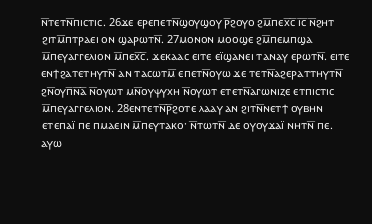ⲛ̅ⲧⲉⲧⲛ̅ⲡⲓⲥⲧⲓⲥ. 26ϫⲉ ⲉⲣⲉⲡⲉⲧⲛ̅ϣⲟⲩϣⲟⲩ ⲣ̅ϩⲟⲩⲟ ϩⲙ̅ⲡⲉⲭ̅ⲥ̅ ⲓ̅ⲥ̅ ⲛ̅ϩⲏⲧ ϩⲓⲧⲙ̅ⲡⲧⲣⲁⲉⲓ ⲟⲛ ϣⲁⲣⲱⲧⲛ̅. 27ⲙⲟⲛⲟⲛ ⲙⲟⲟϣⲉ ϩⲙ̅ⲡⲉⲙⲡϣⲁ ⲙ̅ⲡⲉⲩⲁⲅⲅⲉⲗⲓⲟⲛ ⲙ̅ⲡⲉⲭ̅ⲥ̅. ϫⲉⲕⲁⲁⲥ ⲉⲓⲧⲉ ⲉⲓ̈ϣⲁⲛⲉⲓ ⲧⲁⲛⲁⲩ ⲉⲣⲱⲧⲛ̅. ⲉⲓⲧⲉ ⲉⲛϯϩⲁⲧⲉⲧⲏⲩⲧⲛ̅ ⲁⲛ ⲧⲁⲥⲱⲧⲙ̅ ⲉⲡⲉⲧⲛ̅ⲟⲩⲱ ϫⲉ ⲧⲉⲧⲛ̅ⲁϩⲉⲣⲁⲧⲧⲏⲩⲧⲛ̅ ϩⲛ̅ⲟⲩⲡ̅ⲛ̅ⲁ̅ ⲛ̅ⲟⲩⲱⲧ ⲙⲛ̅ⲟⲩⲯⲩⲭⲏ ⲛ̅ⲟⲩⲱⲧ ⲉⲧⲉⲧⲛ̅ⲁⲅⲱⲛⲓⲍⲉ ⲉⲧⲡⲓⲥⲧⲓⲥ ⲙ̅ⲡⲉⲩⲁⲅⲅⲉⲗⲓⲟⲛ. 28ⲉⲛⲧⲉⲧⲛ̅ⲣ̅ϩⲟⲧⲉ ⲗⲁⲁⲩ ⲁⲛ ϩⲓⲧⲛ̅ⲛⲉⲧϯ ⲟⲩⲃⲏⲛ ⲉⲧⲉⲡⲁⲓ̈ ⲡⲉ ⲡⲙⲁⲉⲓⲛ ⲙ̅ⲡⲉⲩⲧⲁⲕⲟ· ⲛ̅ⲧⲱⲧⲛ̅ ⲇⲉ ⲟⲩⲟⲩϫⲁⲓ̈ ⲛⲏⲧⲛ̅ ⲡⲉ. ⲁⲩⲱ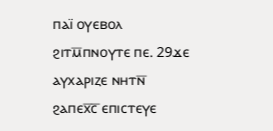ⲡⲁⲓ̈ ⲟⲩⲉⲃⲟⲗ ϩⲓⲧⲙ̅ⲡⲛⲟⲩⲧⲉ ⲡⲉ. 29ϫⲉ ⲁⲩⲭⲁⲣⲓⲍⲉ ⲛⲏⲧⲛ̅ ϩⲁⲡⲉⲭ̅ⲥ̅ ⲉⲡⲓⲥⲧⲉⲩⲉ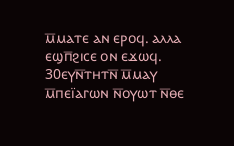ⲙ̅ⲙⲁⲧⲉ ⲁⲛ ⲉⲣⲟϥ. ⲁⲗⲗⲁ ⲉϣⲡ̅ϩⲓⲥⲉ ⲟⲛ ⲉϫⲱϥ. 30ⲉⲩⲛ̅ⲧⲏⲧⲛ̅ ⲙ̅ⲙⲁⲩ ⲙ̅ⲡⲉⲓ̈ⲁⲅⲱⲛ ⲛ̅ⲟⲩⲱⲧ ⲛ̅ⲑⲉ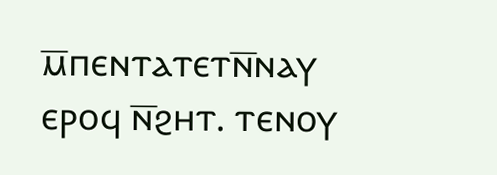ⲙ̅ⲡⲉⲛⲧⲁⲧⲉⲧⲛ̅ⲛⲁⲩ ⲉⲣⲟϥ ⲛ̅ϩⲏⲧ. ⲧⲉⲛⲟⲩ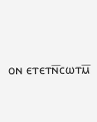ⲟⲛ ⲉⲧⲉⲧⲛ̅ⲥⲱⲧⲙ̅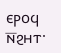ⲉⲣⲟϥ ⲛ̅ϩⲏⲧ·